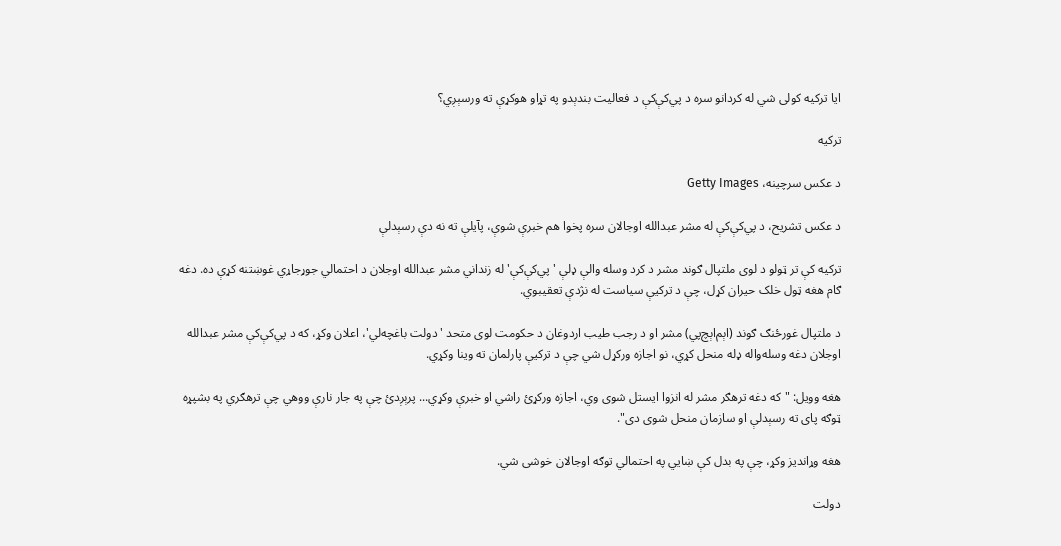ایا ترکیه کولی شي له کردانو سره د پي‌کې‌کې د فعالیت بندېدو په تړاو هوکړې ته ورسېږي؟

ترکیه

د عکس سرچینه، Getty Images

د عکس تشریح، د پي‌کې‌کې له مشر عبدالله اوجالان سره پخوا هم خبرې شوې، پآیلې ته نه دې رسېدلې

ترکیه کې تر ټولو د لوی ملتپال ګوند مشر د کرد وسله والې ډلې 'پي‌کې‌کې' له زنداني مشر عبدالله اوجلان د احتمالي جوړجاړي غوښتنه کړې ده. دغه ګام هغه ټول خلک حیران کړل‌، چې د ترکیې سیاست له نژدې تعقیبوي.

د ملتپال غورځنګ ګوند (اېم‌اېچ‌پي) مشر او د رجب طیب اردوغان د حکومت لوی متحد 'دولت باغچه‌لي'، اعلان وکړ، که د پي‌کې‌کې مشر عبدالله اوجلان دغه وسله‌واله ډله منحل کړي، نو اجازه ورکړل شي چې د ترکیې پارلمان ته وینا وکړي.

هغه وویل: "که دغه ترهګر مشر له انزوا ایستل شوی وي، اجازه ورکړئ راشي او خبرې وکړي... پرېږدئ چې په جار نارې ووهي چې ترهګري په بشپړه ټوګه پای ته رسېدلې او سازمان منحل شوی دی".

هغه وړاندیز وکړ، چې په بدل کې ښايي په احتمالي توګه اوجالان خوشی شي.

دولت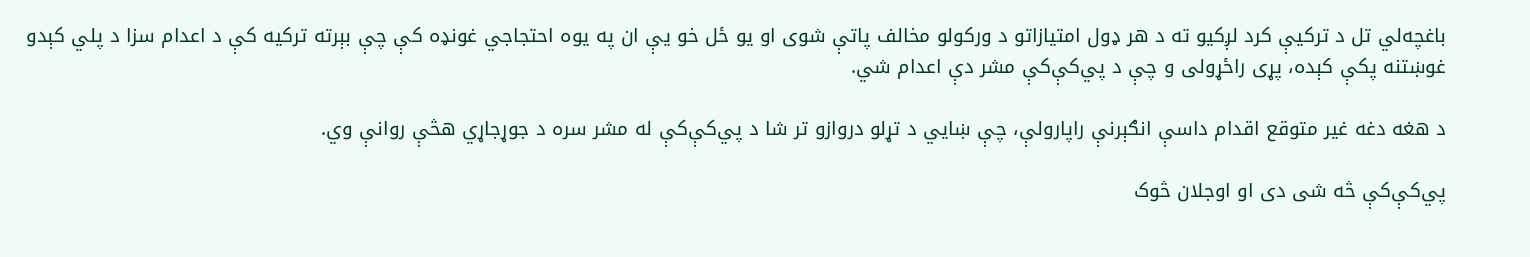باغچه‌لي تل د ترکیې کرد لږکیو ته د هر ډول امتیازاتو د ورکولو مخالف پاتې شوی او یو ځل خو یې ان په یوه احتجاجي غونډه کې چې بېرته ترکیه کې د اعدام سزا د پلي کېدو غوښتنه پکې کېده، پړی راځړولی و چې د پي‌کې‌کې مشر دې اعدام شي.

د هغه دغه غیر متوقع اقدام داسې انګېرنې راپارولې، چې ښايي د تړلو دروازو تر شا د پي‌کې‌کې له مشر سره د جوړجاړي هڅې روانې وي.

پي‌کې‌کې څه شی دی او اوجلان څوک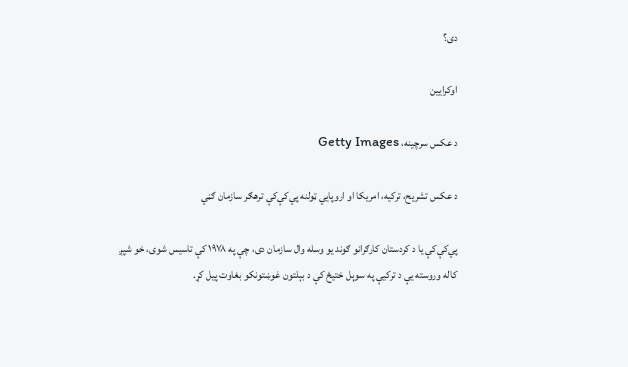دی؟

اوکرایین

د عکس سرچینه، Getty Images

د عکس تشریح، ترکیه،‌ امریکا او اروپايي ټولنه پي‌کې‌کې ترهګر سازمان ګڼي

پي‌کې‌کې یا د کردستان کارګرانو ګوند یو وسله وال سازمان دی، چې په ۱۹۷۸ کې تاسیس شوی، خو شپږ کاله وروسته یې د ترکیې په سوېل ختیځ کې د بېلتون غوښتونکو بغاوت پیل کړ.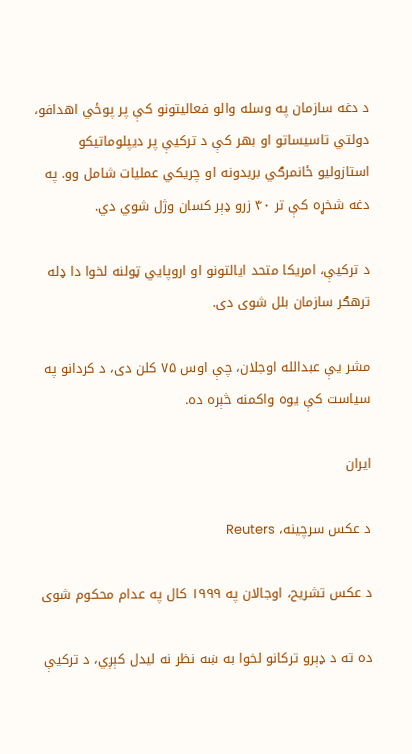د دغه سازمان په وسله والو فعالیتونو کې پر پوځي اهدافو، دولتي تاسیساتو او بهر کې د ترکیې پر دیپلوماتیکو استازولیو ځانمرګي بریدونه او چریکي عملیات شامل وو. په دغه شخړه کې تر ۴۰ زرو ډېر کسان وژل شوي دي.

د ترکیې،‌ امریکا متحد ایالتونو او اروپایي ټولنه لخوا دا ډله ترهګر سازمان بلل شوی دی.

مشر یې عبدالله اوجلان، چې اوس ۷۵ کلن دی، د کردانو په سیاست کې یوه واکمنه څېره ده.

ایران

د عکس سرچینه، Reuters

د عکس تشریح، اوجالان په ۱۹۹۹ کال په عدام محکوم شوی

ده ته د ډېرو ترکانو لخوا به ښه نظر نه لیدل کېږي، د ترکیې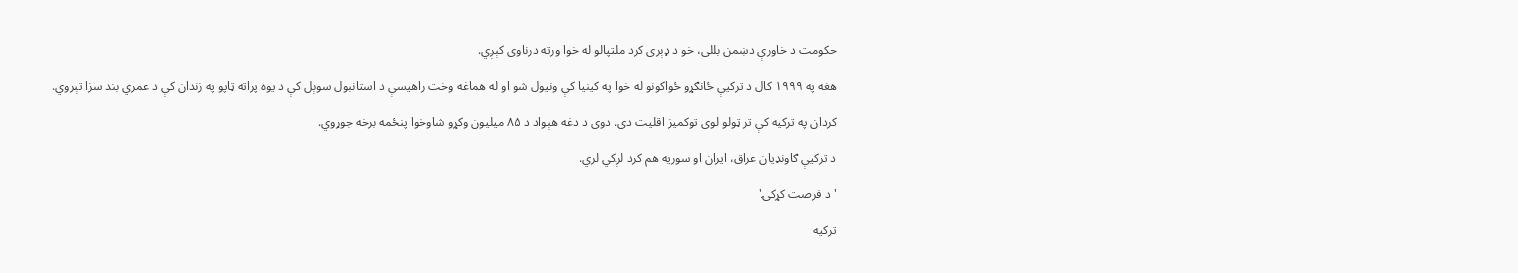حکومت د خاورې دښمن بللی، خو د ډېری کرد ملتپالو له خوا ورته درناوی کېږي.

هغه په ۱۹۹۹ کال د ترکیې ځانګړو ځواکونو له خوا په کینیا کې ونیول شو او له هماغه وخت راهیسې د استانبول سوېل کې د یوه پراته ټاپو په زندان کې د عمري بند سزا تېروي.

کردان په ترکیه کې تر ټولو لوی توکمیز اقلیت دی. دوی د دغه هېواد د ۸۵ میلیون وکړو شاوخوا پنځمه برخه جوړوي.

د ترکیې ګاونډیان عراق، ایران او سوریه هم کرد لږکي لري.

'د فرصت کړکۍ'

ترکیه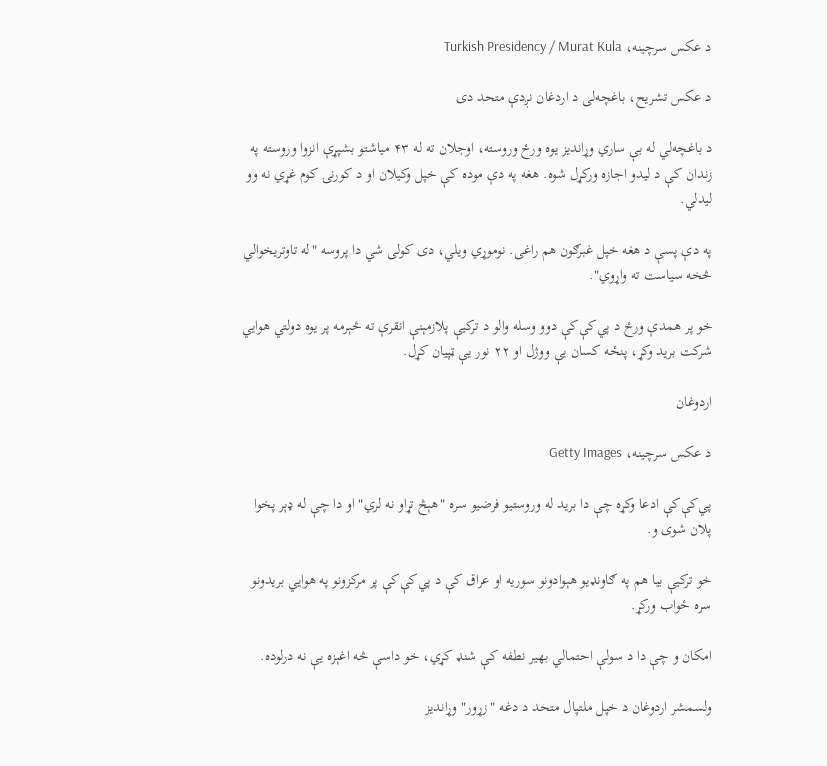د عکس سرچینه، Turkish Presidency / Murat Kula

د عکس تشریح، باغچه‌لی د اردغان نږدې متحد دی

د باغچه‌لي له بې ساري وړاندیز یوه ورځ وروسته، اوجلان ته له ۴۳ میاشتو بشپړې انزوا وروسته په زندان کې د لیدو اجازه ورکړل شوه. هغه په دې موده کې خپل وکیلان او د کورنۍ کوم غړي نه وو لیدلي.

په دې پسې د هغه خپل غبرګون هم راغی. نوموړي ویلي، دی کولی شي دا پروسه "له تاوتریخوالي څخه سیاست ته واړوي".

خو پر همدې ورځ د پي‌کې‌کې دوو وسله والو د ترکیې پلازمېنې انقرې ته څېرمه پر یوه دولتي هوايي شرکت برید وکړ، پنځه کسان یې ووژل او ۲۲ نور یې ټپیان کړل.

اردوغان

د عکس سرچینه، Getty Images

پي‌کې‌کې ادعا وکړه چې دا برید له وروستيو فرضیو سره "هېڅ تړاو نه لري" او دا چې له ډېر پخوا پلان شوی و.

خو ترکیې بیا هم په ګاونډیو هېوادونو سوریه او عراق کې د پي‌کې‌کې پر مرکزونو په هوایي بریدونو سره ځواب ورکړ.

امکان و چې دا د سولې احتمالي بهیر نطفه کې شنډ کړي، خو داسې څه اغېزه یې نه درلوده.

ولسمشر اردوغان د خپل ملتپال متحد د دغه "زړور" وړاندیز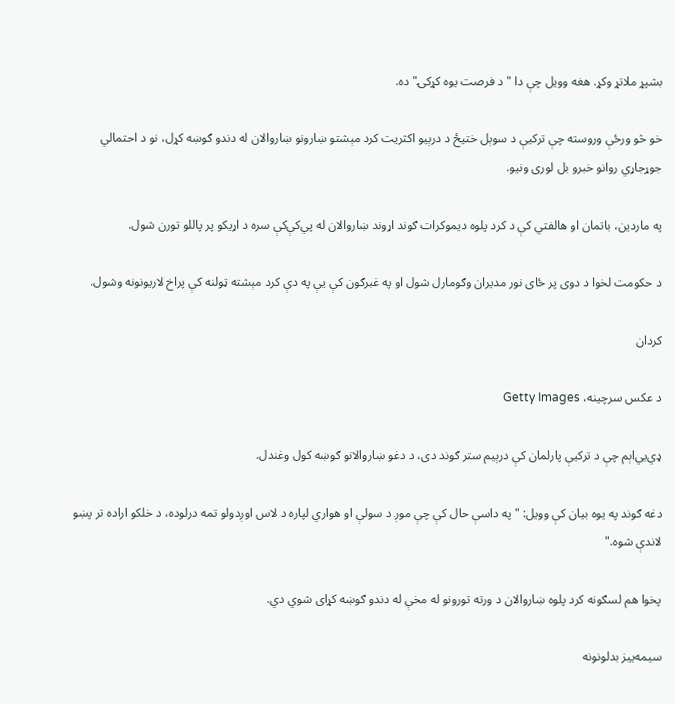بشپړ ملاتړ وکړ. هغه وویل چې دا "د فرصت یوه کړکۍ" ده.

خو څو ورځې وروسته چې ترکیې د سوېل ختیځ د درېیو اکثریت کرد مېشتو ښارونو ښاروالان له دندو ګوښه کړل، نو د احتمالي جوړجاړي روانو خبرو بل لوری ونیو.

په ماردین، باتمان او هالفتي کې د کرد پلوه دیموکرات ګوند اړوند ښاروالان له پي‌کې‌کې سره د اړیکو پر پاللو تورن شول.

د حکومت لخوا د دوی پر ځای نور مدیران وګومارل شول او په غبرګون کې یې په دې کرد مېشته ټولنه کې پراخ لاریونونه وشول.

کردان

د عکس سرچینه، Getty Images

ډي‌يي‌اېم چې د ترکیې پارلمان کې درېیم ستر ګوند دی، د دغو ښاروالانو ګوښه کول وغندل.

دغه ګوند په یوه بیان کې وویل: "په داسې حال کې چې موږ د سولې او هواري لپاره د لاس اوږدولو تمه درلوده، د خلکو اراده تر پښو لاندې شوه."

پخوا هم لسګونه کرد پلوه ښاروالان د ورته تورونو له مخې له دندو ګوښه کړای شوي دي.

سیمه‌ییز بدلونونه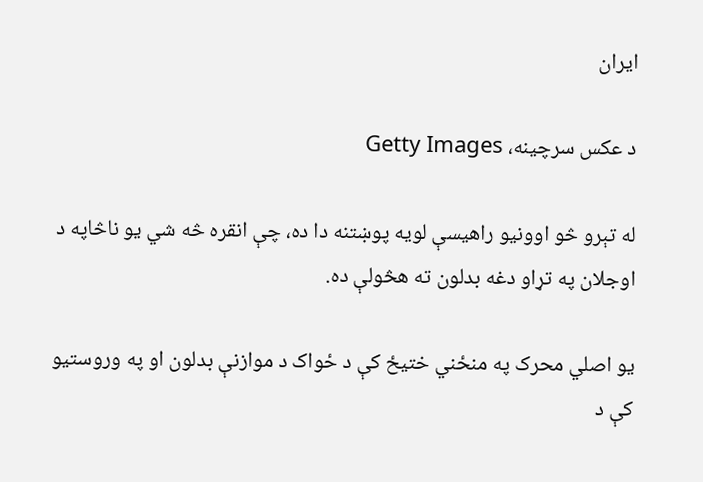ایران

د عکس سرچینه، Getty Images

له تېرو څو اوونیو راهیسې لویه پوښتنه دا ده، چې انقره څه شي یو ناڅاپه د اوجلان په تړاو دغه بدلون ته هڅولې ده.

یو اصلي محرک په منځني ختیځ کې د ځواک د موازنې بدلون او په وروستیو کې د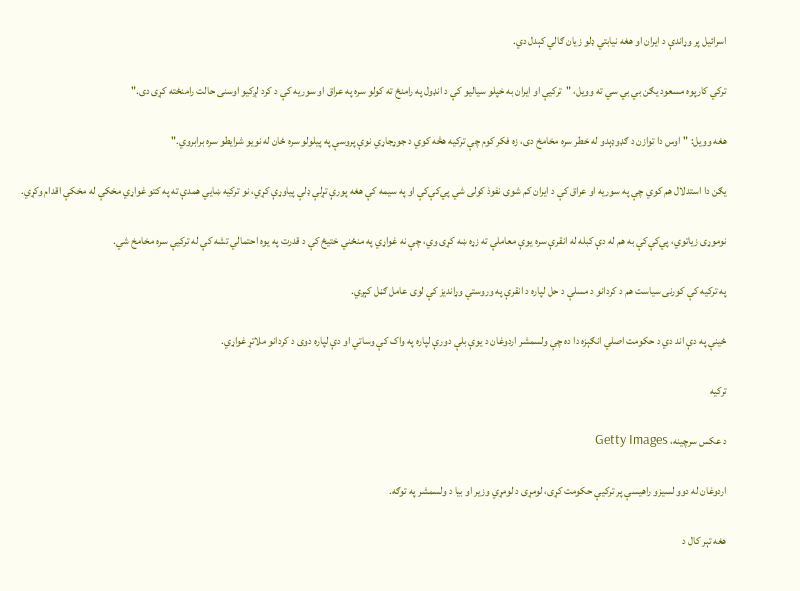اسرائیل پر وړاندې د ایران او هغه نیابتي‌ ډلو زیان ګالي کېدل دي.

ترکي کارپوه مسعود یګن بي بي سي ته وویل، "ترکیې او ایران به خپلو سیالیو کې د انډول په رامنځ ته کولو سره په عراق او سوریه کې د کرد لږکیو اوسنی حالت رامنځته کړی دی."

هغه وویل: "اوس دا توازن د ګډوډېدو له خطر سره مخامخ دی، زه فکر کوم چې ترکیه هڅه کوي د جوړجاړي نوې پروسې په پیلولو سره ځان له نویو شرایطو سره برابروي."

یګن دا استدلال هم کوي چې په سوریه او عراق کې د ایران کم شوی نفوذ کولی شي پي‌کې‌کې او په سیمه کې هغه پورې تړلې ډلې پیاوړې کړي، نو ترکیه ښايي همدې ته په کتو غواړي مخکې له مخکې اقدام وکړي.

نوموړی زیاتوي، پي‌کې‌کې به هم له دې کبله له انقرې سره یوې معاملې ته زړه ښه کړی وي، چې نه غواړي په منځني ‌ختیځ کې د قدرت په یوه احتمالي تشه کې له ترکیې سره مخامخ شي.

په ترکیه کې کورنی سیاست هم د کردانو د مسلې د حل لپاره د انقرې په وروستي وړاندیز کې لوی عامل ګڼل کېږي.

ځینې په دې اند دي د حکومت اصلي انګېزه دا ده چې ولسمشر اردوغان د یوې بلې دورې لپاره په واک کې وساتي او دې لپاره دوی د کردانو ملاتړ غواړي.

ترکیه

د عکس سرچینه، Getty Images

اردوغان له دوو لسیزو راهیسې پر ترکیې حکومت کړی، لومړی د لومړي وزیر او بیا د ولسمشر په توګه.

هغه تېر کال د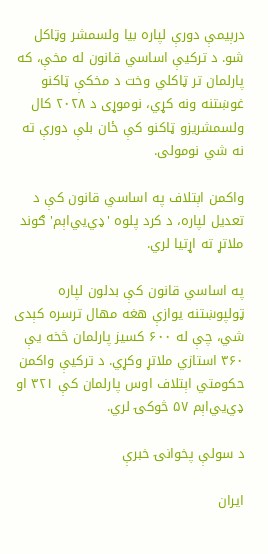درېیمې دورې لپاره بیا ولسمشر وټاکل شو. د ترکیې اساسي قانون له مخې، که پارلمان تر ټاکلي وخت د مخکې ټاکنو غوښتنه ونه کړي، نوموړی د ۲۰۲۸ کال ولسمشریزو ټاکنو کې ځان بلې دورې ته نه شي نومولی.

واکمن اېتلاف په اساسي قانون کې د تعدیل لپاره، د کرد پلوه 'ډي‌يي‌اېم' ګوند ملاتړ ته اړتیا لري.

په اساسي قانون کې بدلون لپاره ټولپوښتنه یوازې هغه مهال ترسره کېدی شي، چې له ۶۰۰ کسیز پارلمان څخه یې ۳۶۰ استازي ملاتړ وکړي. د ترکیې واکمن حکومتي اېتلاف اوس پارلمان کې ۳۲۱ او ډي‌يي‌اېم ۵۷ څوکۍ لري.

د سولې پخوانۍ خبرې

ایران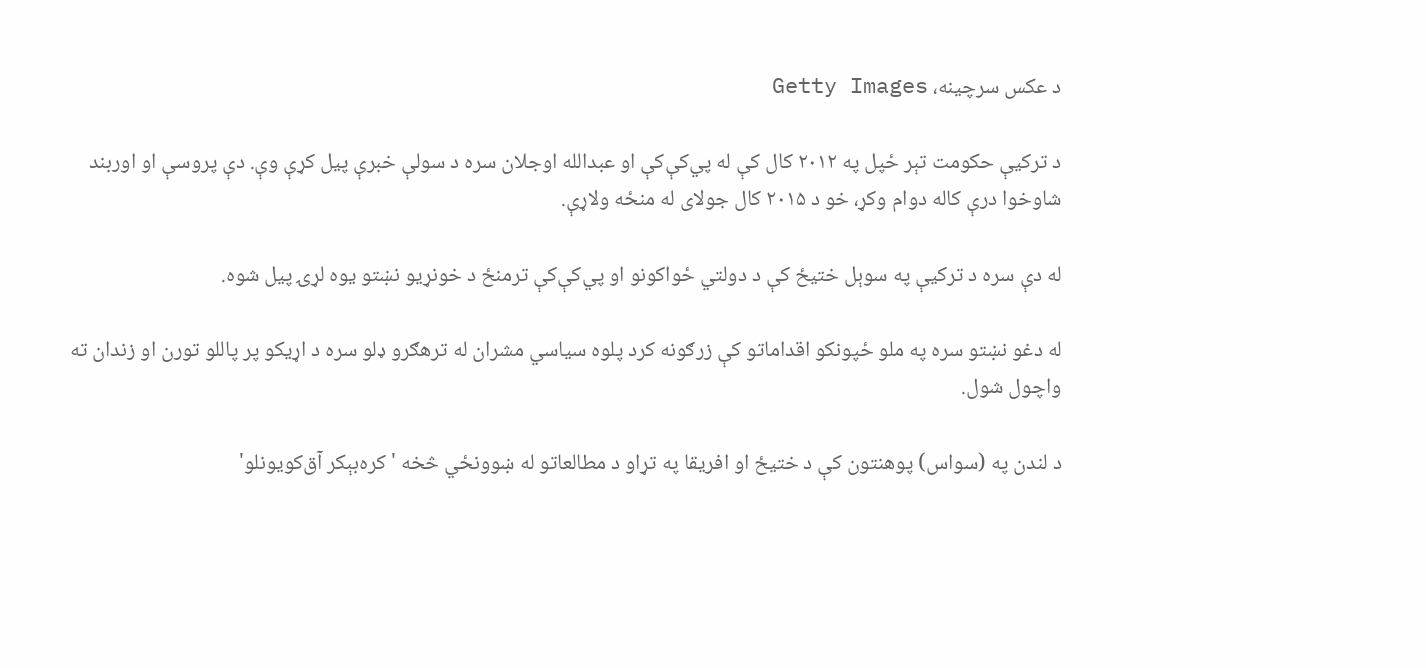د عکس سرچینه، Getty Images

د ترکیې حکومت تېر ځپل په ۲۰۱۲ کال کې له پي‌کې‌کې او عبدالله اوجلان سره د سولې خبرې پیل کړې وې. دې پروسې او اوربند شاوخوا درې کاله دوام وکړ، خو د ۲۰۱۵ کال جولای له منځه ولاړې.

له دې سره د ترکیې په سوېل ختیځ کې د دولتي ځواکونو او پي‌کې‌کې ترمنځ د خونړیو نښتو یوه لړۍ پیل شوه.

له دغو نښتو سره په ملو ځپونکو اقداماتو کې زرګونه کرد پلوه سیاسي مشران له ترهګرو ډلو سره د اړیکو پر پاللو تورن او زندان ته واچول شول.

د لندن په (سواس) پوهنتون کې د ختیځ او افریقا په تړاو د مطالعاتو له ښوونځي څخه 'کره‌بېکر آق‌کویونلو'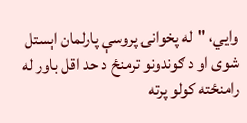وایي، "له پخوانۍ پروسې پارلمان اېستل شوی او د ګوندونو ترمنځ د حد اقل باور له رامنځته کولو پرته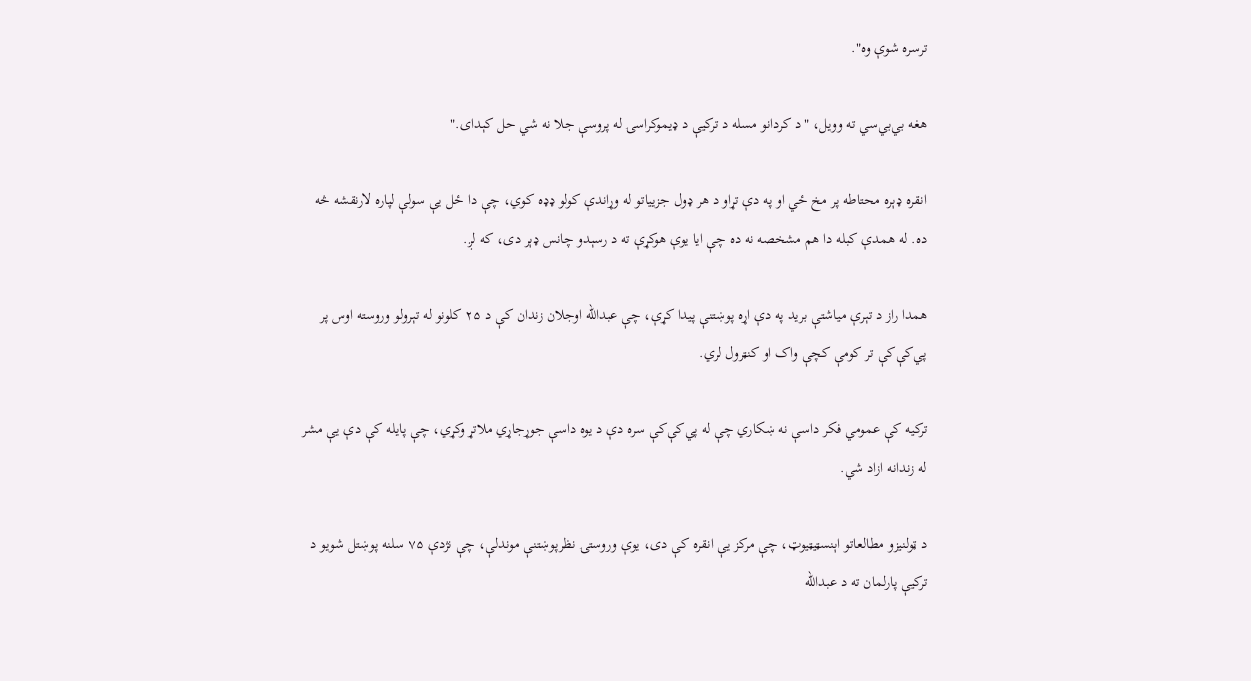ترسره شوې وه".

هغه بي‌بي‌سي ته وویل، "د کردانو مسله د ترکیې د ډیموکراسۍ له پروسې جلا نه شي حل کېدای."

انقره ډېره محتاطه پر مخ ځي او په دې تړاو د هر ډول جزییاتو له وړاندې کولو ډډه کوي، چې دا ځل یې سولې لپاره لارنقشه څه ده. له همدې کبله دا هم مشخصه نه ده چې ایا یوې هوکړې ته د رسېدو چانس ډېر دی، که لږ.

همدا راز د تېرې میاشتې برید په دې اړه پوښتنې پیدا کړې، چې عبدالله اوجلان زندان کې د ۲۵ کلونو له تېرولو وروسته اوس پر پي‌کې‌کې تر کومې کچې واک او کنټرول لري.

ترکیه کې عمومي فکر داسې نه ښکاري چې له پي‌کې‌کې سره دې د یوه داسې جوړجاړي ملاتړ وکړي، چې پایله کې دې یې مشر له زندانه ازاد شي.

د ټولنیزو مطالعاتو اېنسټیټیوټ، چې مرکز یې انقره کې دی، یوې وروستۍ نظرپوښتنې موندلې، چې نژدې ۷۵ سلنه پوښتل شویو د ترکیې پارلمان ته د عبدالله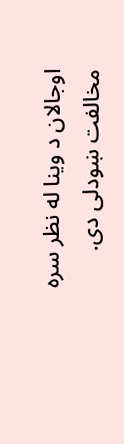اوجالان د وینا له نظر سره مخالفت ښودلی دی.